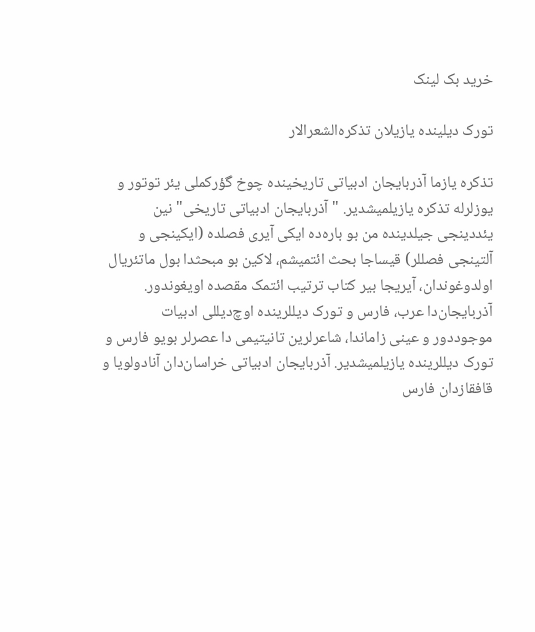خرید بک لینک

تورک دیلینده یازیلان تذکره‌الشعرالار

تذکره یازما آذربایجان ادبیاتی تاریخینده چوخ گؤرکملی یئر توتور و یوزلرله تذکره یازیلمیشدیر. "آذربایجان ادبیاتی تاریخی"نین یئددینجی جیلدینده من بو باره‌ده ایکی آیری فصلده (ایکینجی و آلتینجی فصللر) قیساجا بحث ائتمیشم، لاکین بو مبحثدا بول ماتئریال اولدوغوندان، آیریجا بیر کتاب ترتیب ائتمک مقصده اویغوندور. آذربایجان‌دا عرب، فارس و تورک دیللرینده اوچ‌دیللی ادبیات موجوددور و عینی زاماندا، شاعرلرین تانیتیمی دا عصرلر بویو فارس و تورک دیللرینده یازیلمیشدیر. آذربایجان ادبیاتی خراسان‌دان آنادولویا و قافقازدان فارس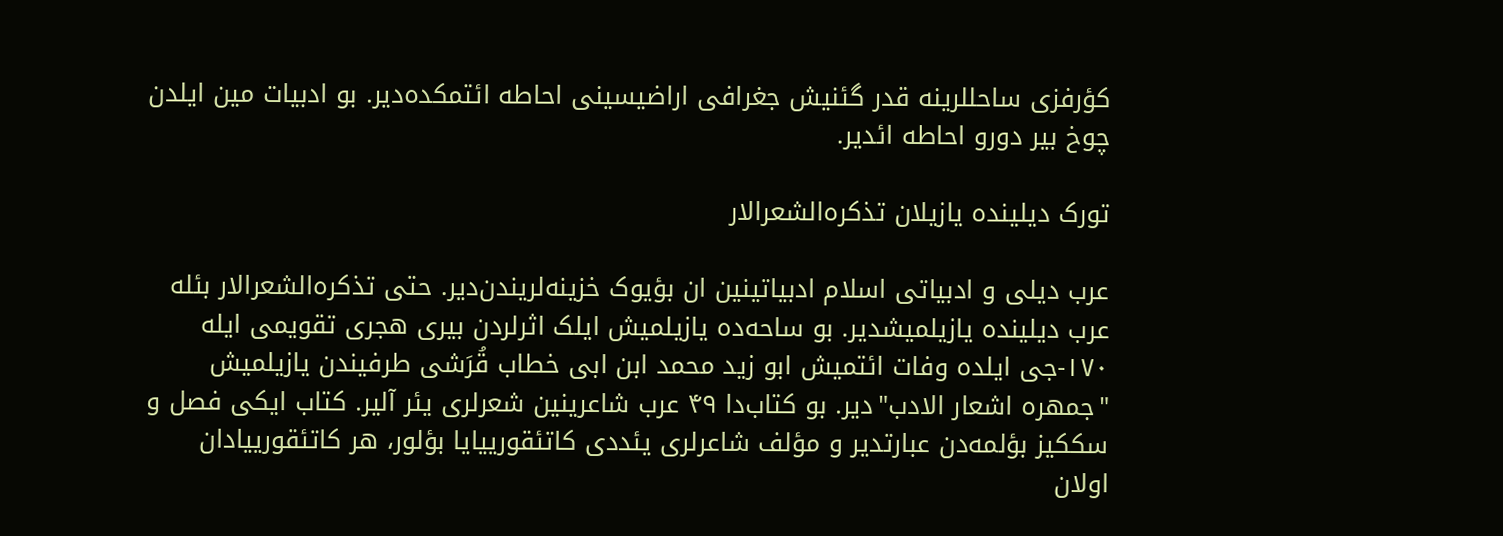کؤرفزی ساحللرینه قدر گئنیش جغرافی اراضیسینی احاطه ائتمکده‌دیر. بو ادبیات مین ایلد‌ن چوخ بیر دورو احاطه ائدیر.

تورک دیلینده یازیلان تذکره‌الشعرالار

عرب دیلی و ادبیاتی اسلام ادبیاتینین ان بؤیوک خزینه‌لریندن‌دیر. حتی تذکره‌الشعرا‌لار بئله عرب دیلینده یازیلمیشدیر. بو ساحه‌ده یازیلمیش ایلک اثرلردن بیری هجری تقویمی ایله ۱۷۰-جی ایلده وفات ائتمیش ابو زید محمد ابن ابی خطاب قُرَشی طرفیندن یازیلمیش "جمهره اشعار الادب"دیر. بو کتاب‌دا ۴۹ عرب شاعرینین شعرلری یئر آلیر. کتاب ایکی فصل و سککیز بؤلمه‌دن عبارتدیر و مؤلف شاعرلری یئددی کاتئقورییایا بؤلور، هر کاتئقورییادان اولان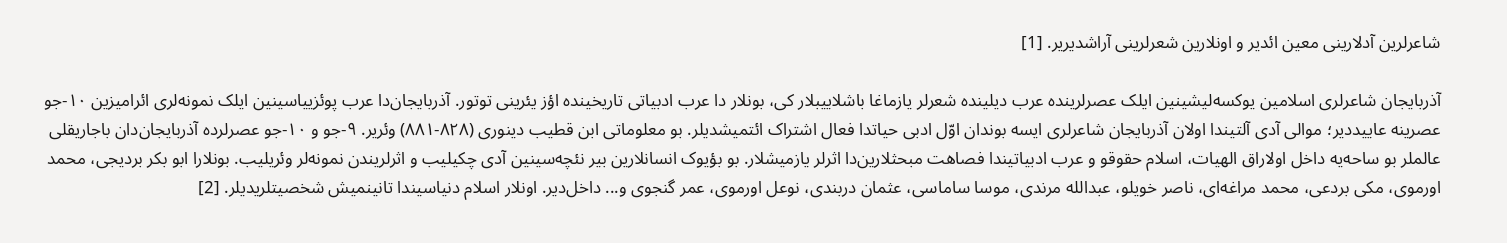شاعرلرین آدلارینی معین ائدیر و اونلارین شعرلرینی آراشدیریر. [1]

آذربایجان شاعرلری اسلامین یوکسه‌لیشینین ایلک عصرلرینده عرب دیلینده شعرلر یازماغا باشلاییبلار کی، بونلار دا عرب ادبیاتی تاریخینده اؤز یئرینی توتور. آذربایجان‌دا عرب پوئزییاسینین ایلک نمونه‌لری ائرامیزین ۱۰-جو عصرینه عاییددیر؛ موالی آدی آلتیندا اولان آذربایجان شاعرلری ایسه بوندان اوّل ادبی حیاتدا فعال اشتراک ائتمیشدیلر. بو معلوماتی ابن قطیب دینوری (۸۲۸-۸۸۱) وئریر. ۹-جو و ۱۰-جو عصرلرده آذربایجان‌دان باجاریقلی عالملر بو ساحه‌یه داخل اولاراق الهیات، اسلام حقوقو و عرب ادبیاتیندا فصاهت مبحثلارین‌دا اثرلر یازمیشلار. بو بؤیوک انسانلارین بیر نئچه‌سینین آدی چکیلیب و اثرلریندن نمونه‌لر وئریلیب. بونلارا ابو بکر بردیجی، محمد اورموی، مکی بردعی، محمد مراغه‌ای، ناصر خویلو، عبدالله مرندی، موسا ساماسی، عثمان دربندی، نوعل اورموی، عمر گنجوی و... داخل‌دیر. اونلار اسلام دنیاسیندا تانینمیش شخصیتلریدیلر. [2]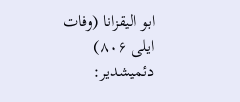ابو الیقزانا (وفات ایلی ۸۰۶) دئمیشدیر: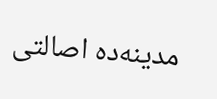مدینه‌ده اصالتی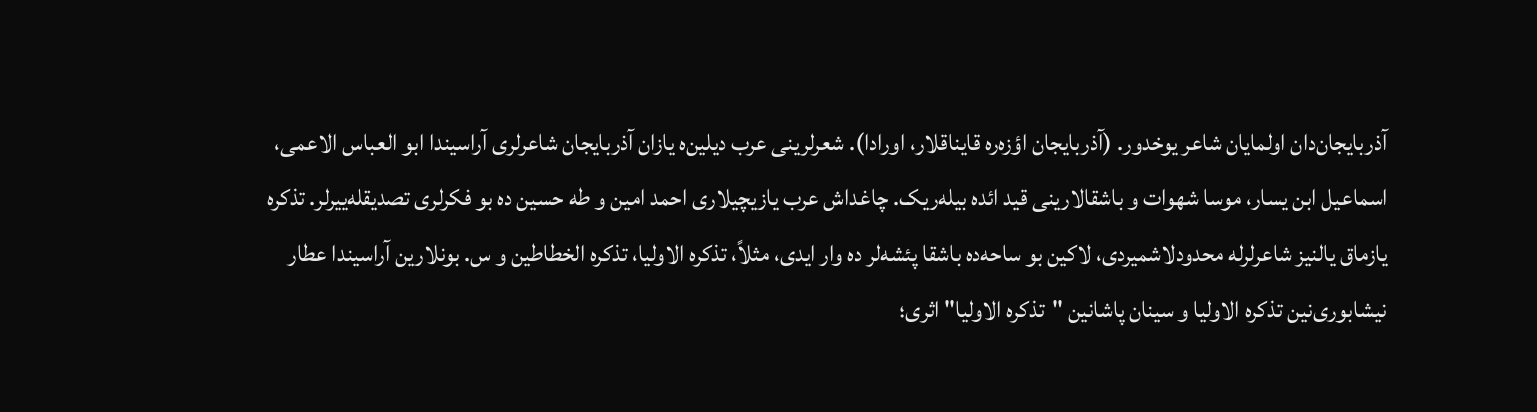آذربایجان‌دان اولمایان شاعر یوخدور. (آذربایجان اؤزه‌ره قایناقلار، اورادا). شعرلرینی عرب دیلین‌ه یازان آذربایجان شاعرلری آراسیندا ابو العباس الاعمی، اسماعیل ابن یسار، موسا شهوات و باشقالارینی قید ائده بیله‌ریک. چاغداش عرب یازیچیلاری احمد امین و طه حسین ده بو فکرلری تصدیقله‌ییرلر. تذکره یازماق یالنیز شاعرلرله محدودلاشمیردی، لاکین بو ساحه‌ده باشقا پئشه‌لر ده وار ایدی، مثلاً، تذکره الاولیا، تذکره الخطاطین و س. بونلارین آراسیندا عطار نیشابوری‌نین تذکره الاولیا و سینان پاشانین "تذکره الاولیا" اثری؛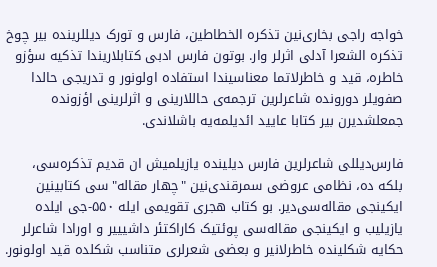خواجه راجی بخاری‌نین تذکره الخطاطین، فارس و تورک دیللرینده بیر چوخ تذکره الشعرا آدلی اثرلر وار. بوتون فارس ادبی کتابلاریندا تذکیه سؤزو خاطره، قید و خاطرلاتما معناسیندا استفاده اولونور و تدریجی حالدا صفویلر دورونده شاعرلرین ترجمه‌ی حاللارینی و اثرلرینی اؤزونده جمعلشدیر‌ن بیر کتابا عایید ائدیلمه‌یه باشلاندی.

فارس‌دیللی شاعرلرین فارس دیلینده یازیلمیش ان قدیم تذکره‌سی، بلکه ده، نظامی عروضی سمرقندی‌نین "چهار مقاله‌"سی کتابینین ایکینجی مقاله‌سی‌دیر. بو کتاب هجری تقویمی ایله ۵۵۰-جی ایلده یازیلیب و ایکینجی مقاله‌سی پوئتیک کاراکتئر داشیییر و اورادا شاعرلر حکایه شکلینده خاطرلانیر و بعضی شعرلری متناسب شکلده قید اولونور.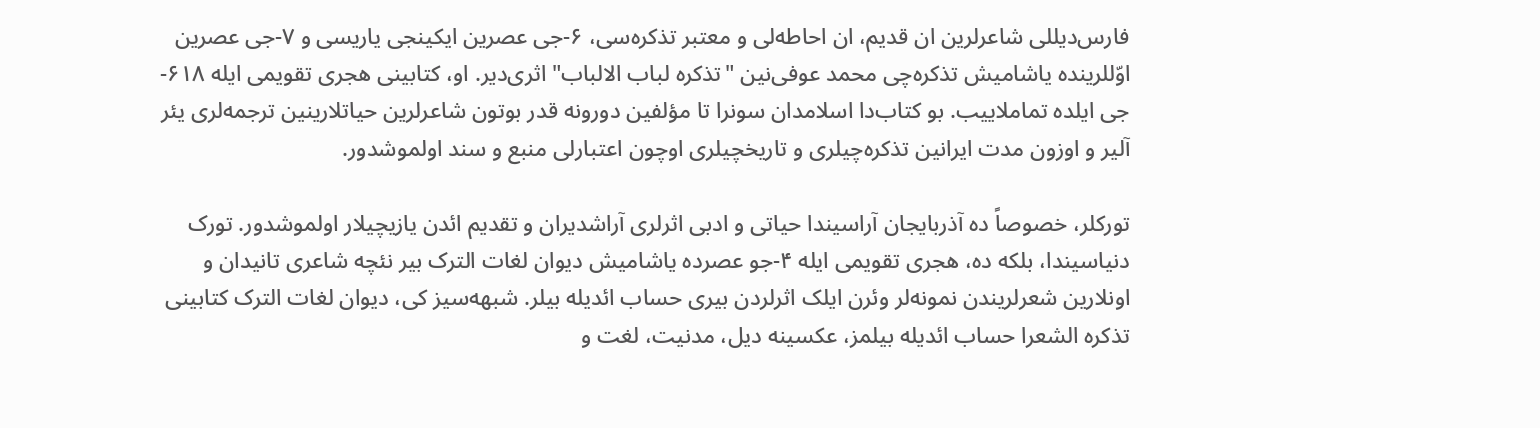فارس‌دیللی شاعرلرین ان قدیم، ان احاطه‌لی و معتبر تذکره‌سی، ۶-جی عصرین ایکینجی یاریسی و ۷-جی عصرین اوّللرینده یاشامیش تذکره‌چی محمد عوفی‌نین "تذکره لباب الالباب" اثری‌دیر. او، کتابینی هجری تقویمی ایله ۶۱۸-جی ایلده تماملاییب. بو کتاب‌دا اسلامدان سونرا تا مؤلفین دورونه قدر بوتون شاعرلرین حیاتلارینین ترجمه‌لری یئر آلیر و اوزون مدت ایرانین تذکره‌چیلری و تاریخچیلری اوچون اعتبارلی منبع و سند اولموشدور.

تورکلر، خصوصاً ده آذربایجان آراسیندا حیاتی و ادبی اثرلری آراشدیران و تقدیم ائد‌ن یازیچیلار اولموشدور. تورک دنیاسیندا، بلکه ده، هجری تقویمی ایله ۴-جو عصرده یاشامیش دیوان لغات الترک بیر نئچه شاعری تانیدان و اونلارین شعرلریندن نمونه‌لر وئرن ایلک اثرلردن بیری حساب ائدیله بیلر. شبهه‌سیز کی، دیوان لغات الترک کتابینی تذکره الشعرا حساب ائدیله بیلمز، عکسینه دیل، مدنیت، لغت و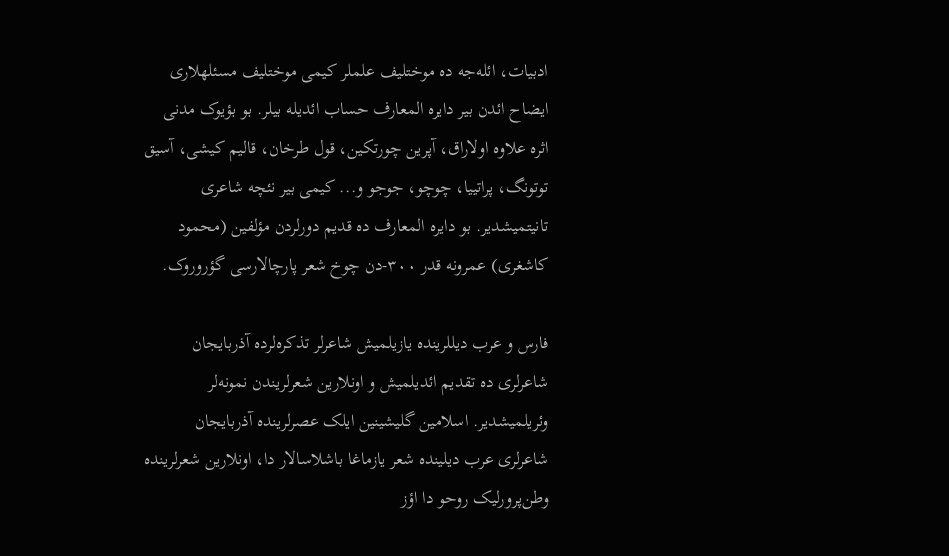ادبیات، ائله‌جه ده موختلیف علملر کیمی موختلیف مسئلهلاری ایضاح ائد‌ن بیر دایره المعارف حساب ائدیله بیلر. بو بؤیوک مد‌نی اثره علاوه اولاراق، آپرین چورتکین، قول طرخان، قالیم کیشی، آسیق توتونگ، پراتییا، چوچو، جوجو و... کیمی بیر نئچه شاعری تانیتمیشدیر. بو دایره المعارف ده قدیم دورلردن مؤلفین (محمود کاشغری) عمرونه قدر ۳۰۰-دن چوخ شعر پارچالارسی گؤروروک.

فارس و عرب دیللرینده یازیلمیش شاعرلر تذکره‌لر‌ده آذربایجان شاعرلری ده تقدیم ائدیلمیش و اونلارین شعرلریندن نمونه‌لر وئریلمیشدیر. اسلامین گلیشینین ایلک عصرلرینده آذربایجان شاعرلری عرب دیلینده شعر یازماغا باشلاسالار دا، اونلارین شعرلرینده وطن‌پرورلیک روحو ‌دا اؤز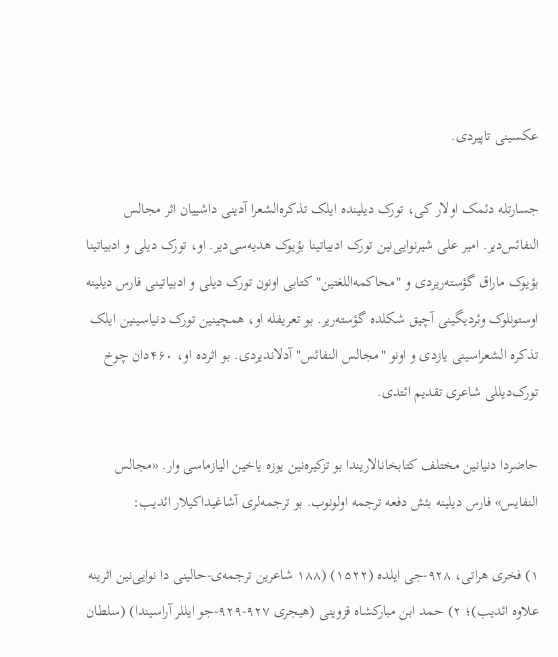عکسینی تاپیردی.

جسارتله دئمک اولار کی، تورک دیلینده ایلک تذکره‌الشعرا آدینی داشییان اثر مجالس النفائس‌دیر. امیر علی شیرنوایی‌نین تورک ادبیاتینا بؤیوک هدیه‌سی‌دیر. او، تورک دیلی و ادبیاتینا بؤیوک ماراق گؤسته‌ریردی و "محاکمه‌اللغتین" کتابی اونون تورک دیلی و ادبیاتینی فارس دیلینه اوستونلوک وئردیگینی آچیق شکلده گؤسته‌ریر. بو تعریفله او، همچینین تورک دنیاسینین ایلک تذکره الشعراسینی یازدی و اونو "مجالس النفائس" آدلاندیردی. بو اثرده او، ۴۶۰دان چوخ تورک‌دیللی شاعری تقدیم ائتدی.

حاضردا دنیانین مختلف کتابخانالاریندا بو تزکیره‌نین یوزه یاخین الیازماسی وار. «مجالس النفایس» فارس دیلینه بئش دفعه ترجمه اولونوب. بو ترجمه‌لری آشاغیداکیلار ائدیب:

۱) فخری هراتی، ۹۲۸-جی ایلده (۱۵۲۲) (۱۸۸ شاعرین ترجمه‌ی-حالینی دا نوایی‌نین اثرینه علاوه ائدیب)؛ ۲) حمد ابن مبارکشاه قزوینی‌ (هیجری ۹۲۷-۹۲۹-جو ایللر آراسیندا) (سلطان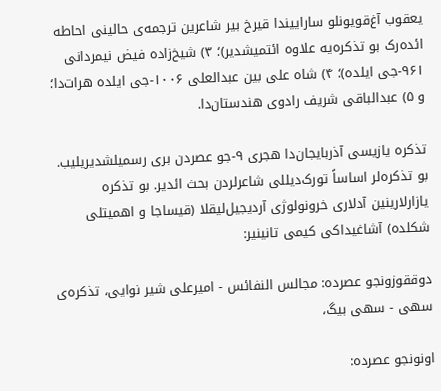یعقوب آغ‌قویونلو ساراییندا قیرخ بیر شاعرین ترجمه‌ی حالینی احاطه ائد‌ه‌رک بو تذکره‌یه علاوه‌ ائتمیشدیر)؛ ۳) شیخ‌زاده فیض نیمردانی ۹۶۱-جی ایلده)؛ ۴) شاه علی بین عبدالعلی ۱۰۰۶-جی ایلده هرات‌دا؛ و ۵) عبدالباقی شریف رادوی هندستان‌دا.

تذکره یازیسی آذربایجان‌دا هجری ۹-جو عصردن بری رسمیلشدیریلیب. بو تذکره‌لر اساساً تورک‌دیللی شاعرلردن بحث ائدیر. بو تذکره یازارلارینین آدلاری خرونولوژی آردیجیل‌لیقلا (قیساجا و اهمیتلی شکلده) آشاغیداکی کیمی تانینیر:

دوققوزونجو عصرده: مجالس النفائس - امیرعلی شیر نوایی، تذکره‌‌ی سهی - سهی بیگ،

اونونجو عصرده: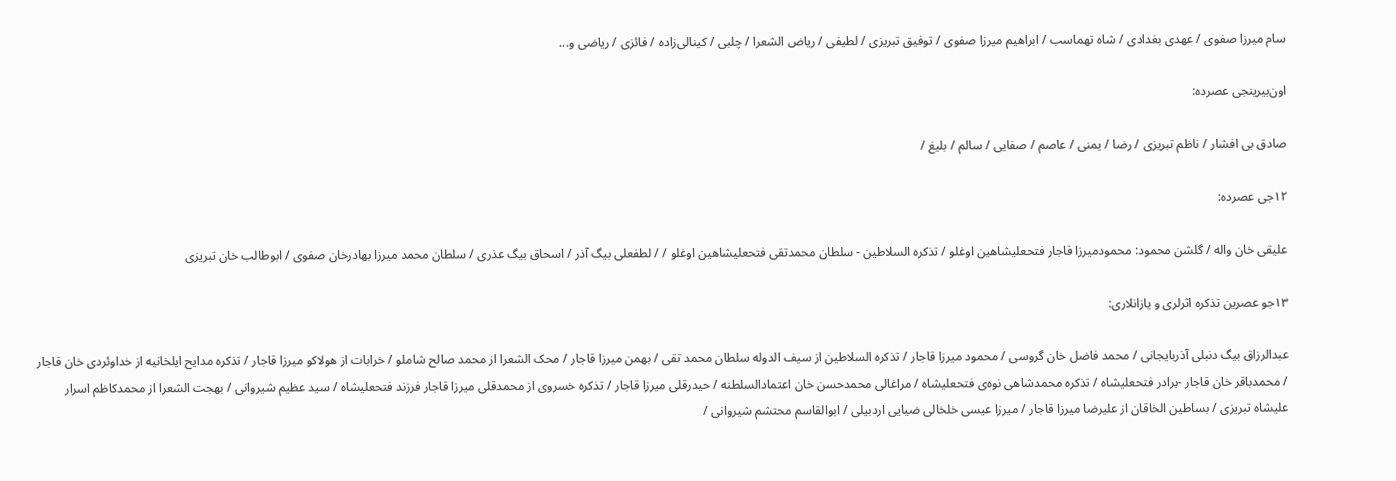سام میرزا صفوی / عهدی بغدادی / شاه تهماسب / ابراهیم میرزا صفوی / توفیق تبریزی / لطیفی / ریاض الشعرا / چلبی / کینالی‌زاده / فائزی / ریاضی و...

اون‌بیرینجی عصرده:

صادق بی افشار / ناظم تبریزی / رضا / یمنی / عاصم / صفایی / سالم / بلیغ /

۱۲جی عصرده:

علیقی خان واله / گلشن محمود: محمودمیرزا قاجار فتحعلیشاهین اوغلو / تذکره السلاطین - سلطان محمدتقی فتحعلیشاهین اوغلو / / لطفعلی بیگ آذر / اسحاق بیگ عذری / سلطان محمد میرزا بهادرخان صفوی / ابوطالب خان تبریزی

۱۳جو عصرین تذکره‌ اثرلری و یازانلاری:

عبدالرزاق بیگ دنبلی آذربایجانی / محمد فاضل خان گروسی / محمود میرزا قاجار / تذکره السلاطین از سیف الدوله سلطان محمد تقی / بهمن میرزا قاجار / محک الشعرا از محمد صالح شاملو / خرابات از هولاکو میرزا قاجار / تذکره مدایح ایلخانیه از خداوئردی خان قاجار / محمدباقر خان قاجار -برادر فتحعلیشاه / تذکره محمدشاهی نوه‌ی فتحعلیشاه / مراغالی محمدحسن خان اعتمادالسلطنه / حیدرقلی میرزا قاجار / تذکره خسروی از محمدقلی میرزا قاجار فرزند فتحعلیشاه / سید عظیم شیروانی / بهجت الشعرا از محمدکاظم اسرار علیشاه تبریزی / بساطین الخاقان از علیرضا میرزا قاجار / میرزا عیسی خلخالی ضیایی اردبیلی / ابوالقاسم محتشم شیروانی /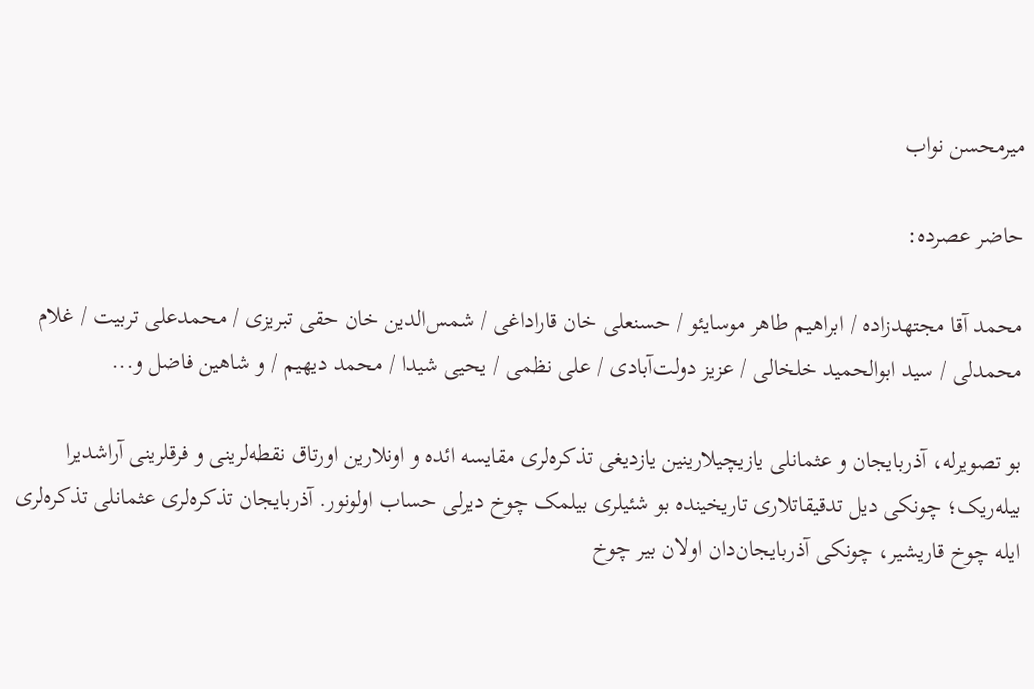میرمحسن نواب

حاضر عصرده:

محمد آقا مجتهدزاده / ابراهیم طاهر موسایئو / حسنعلی خان قاراداغی / شمس‌الدین خان حقی تبریزی / محمدعلی تربیت / غلام محمدلی / سید ابوالحمید خلخالی / عزیز دولت‌آبادی / علی نظمی / یحیی شیدا / محمد دیهیم / و شاهین فاضل و...

بو تصویرله، آذربایجان و عثمانلی یازیچیلارینین یازدیغی تذکره‌لری مقایسه ائده و اونلارین اورتاق نقطه‌لرینی و فرقلرینی آراشدیرا بیله‌ریک؛ چونکی دیل تدقیقاتلاری تاریخینده بو شئیلری بیلمک چوخ دیرلی حساب اولونور. آذربایجان تذکره‌لری عثمانلی تذکره‌لری ایله چوخ قاریشیر، چونکی آذربایجان‌دان اولان بیر چوخ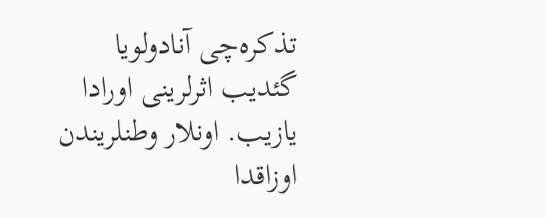تذکره‌چی آنادولویا گئدیب اثرلرینی اورادا یازیب. اونلار وطنلریندن اوزاقدا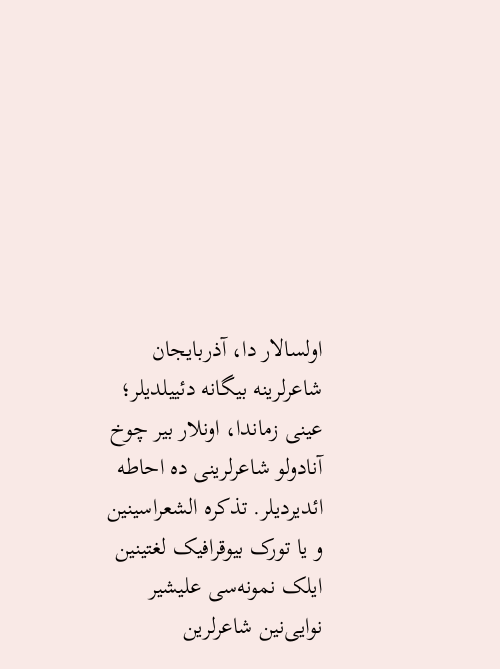اولسالار دا، آذربایجان شاعرلرینه بیگانه دئییلدیلر؛ عینی زماندا، اونلار بیر چوخ آنادولو شاعرلرینی ده احاطه ائدیردیلر. تذکره الشعرا‌سینین و یا تورک بیوقرافیک لغتینین ایلک نمونه‌سی علیشیر نوایی‌نین شاعرلرین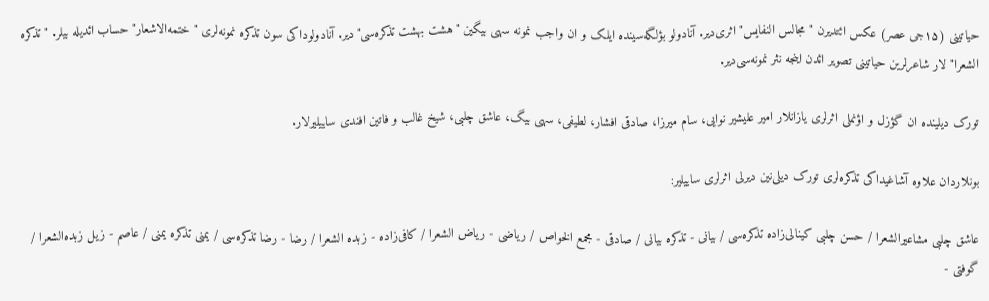حیاتینی (۱۵جی عصر) عکس ائتدیرن "مجالس النفایس" اثری‌دیر. آنادولو بؤلگه‌سینده ایلک و ان واجب نمونه سهی بیگین "هشت بهشت تذکره‌سی"دیر. آنادولوداکی سون تذکره نمونه‌لری "ختمه‌الاشعار" حساب ائدیله بیلر. "تذکره الشعرا"لار شاعرلرین حیاتینی تصویر ائد‌ن اینجه نثر نمونه‌سی‌دیر.

تورک دیلینده ان گؤزل و اؤنملی اثرلری یازانلار امیر علیشیر نوایی، سام میرزا، صادقی افشار، لطیفی، سهی بیگ، عاشق چلبی، شیخ غالب و فاتین افندی ساییلیرلار.

بونلاردان علاوه آشاغیداکی تذکره‌لری تورک دیلی‌نین دیرلی اثرلری ساییلیر:

عاشق چلبی مشاعیرالشعرا / حسن چلبی کینالی‌زاده تذکره‌سی / بیانی - تذکره بیانی / صادقی - مجمع الخواص / ریاضی - ریاض الشعرا / کافی‌زاده - زبده الشعرا / رضا - رضا تذکره‌‌سی / یمنی تذکره یمنی / عاصم - زیل زبده‌الشعرا / گوفتی -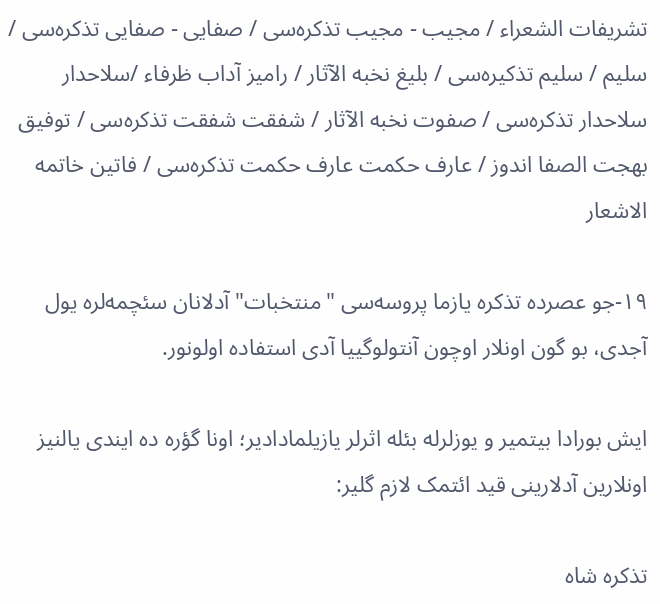تشریفات الشعراء / مجیب - مجیب تذکره‌سی / صفایی - صفایی تذکره‌سی / سلیم / سلیم تذکیره‌سی / بلیغ نخبه الآثار / رامیز آداب ظرفاء /سلاحدار سلاحدار تذکره‌سی / صفوت نخبه الآثار / شفقت شفقت تذکره‌سی / توفیق بهجت الصفا اندوز / عارف حکمت عارف حکمت تذکره‌سی / فاتین خاتمه الاشعار

۱۹-جو عصرده تذکره یازما پروسه‌سی "منتخبات" آدلانان سئچمه‌لره یول آجدی، بو گون اونلار اوچون آنتولوگییا آدی استفاده اولونور.

ایش بورادا بیتمیر و یوزلرله بئله اثرلر یازیلمادادیر؛ اونا گؤره ده ایندی یالنیز اونلارین آدلارینی قید ائتمک لازم گلیر:

تذکره شاه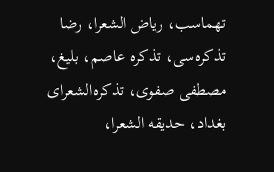تهماسب، ریاض الشعرا، رضا تذکره‌سی، تذکره عاصم، بلیغ، مصطفی صفوی، تذکره‌الشعرای بغداد، حدیقه الشعرا،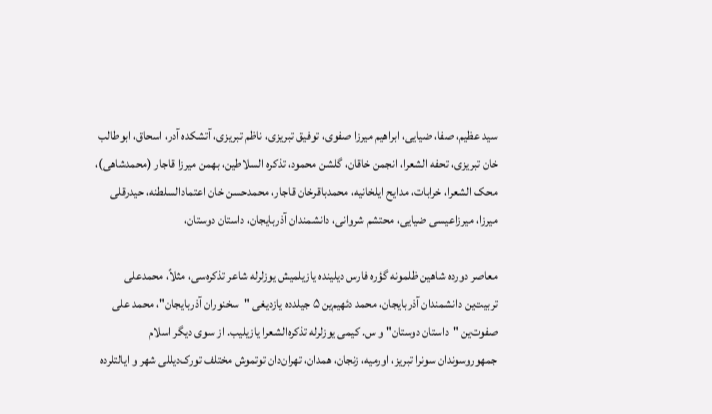سید عظیم، صفا، ضیایی، ابراهیم میرزا صفوی، توفیق تبریزی، ناظم تبریزی، آتشکده آدر، اسحاق، ابوطالب خان تبریزی، تحفه الشعرا، انجمن خاقان، گلشن محمود، تذکره السلاطین، بهمن میرزا قاجار (محمدشاهی)، محک الشعرا، خرابات، مدایح ایلخانیه، محمدباقرخان قاجار، محمدحسن خان اعتمادالسلطنه، حیدرقلی میرزا، میرزاعیسی ضیایی، محتشم شروانی، دانشمندان آذربایجان، داستان دوستان،

معاصر دورده شاهین ظلمونه گؤره فارس دیلینده یازیلمیش یوزلرله شاعر تذکره‌سی، مثلاً، محمدعلی تربیت‌ین دانشمندان آذربایجان، محمد دئهیم‌ین ۵ جیلدده یازدیغی "سخنوران آذربایجان"، محمد علی صفوت‌ین "داستان دوستان" و س. کیمی یوزلرله تذکره‌الشعرا یازیلیب. از سوی دیگر اسلام جمهوروسوندان سونرا تبریز، اورمیه، زنجان، همدان، تهران‌دان توتموش مختلف تورک‌دیللی شهر و ایالتلرده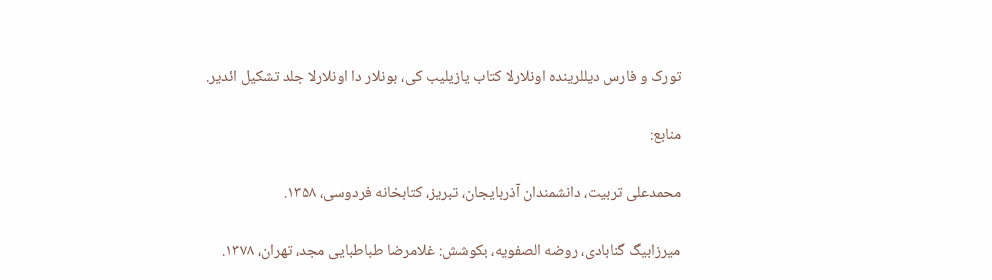تورک و فارس دیللرینده اونلارلا کتاب یازیلیب کی، بونلار دا اونلارلا جلد تشکیل ائدیر.

منابع:

محمدعلی تربیت، دانشمندان آذربایجان، تبریز، کتابخانه فردوسی، ۱۳۵۸.

میرزابیگ گنابادی، روضه الصفویه، بکوشش: غلامرضا طباطبایی مجد، تهران، ۱۳۷۸.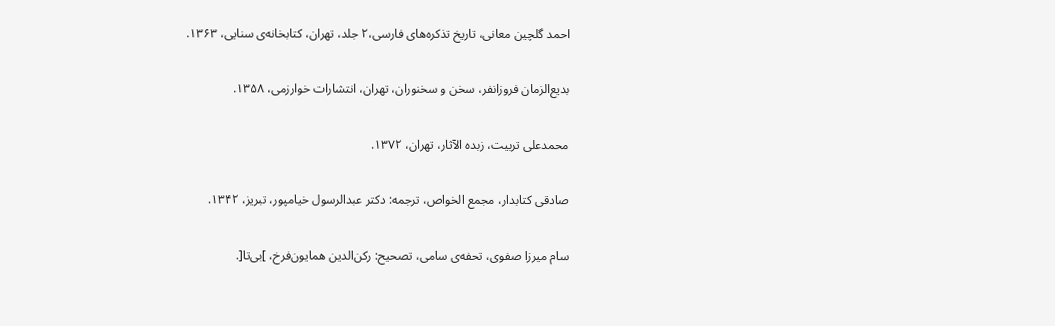احمد گلچین معانی، تاریخ تذکره‌های فارسی،۲ جلد، تهران، کتابخانه‌ی سنایی، ۱۳۶۳.

بدیع‌الزمان فروزانفر، سخن و سخنوران، تهران، انتشارات خوارزمی، ۱۳۵۸.

محمدعلی تربیت، زبده الآثار، تهران، ۱۳۷۲.

صادقی کتابدار، مجمع الخواص، ترجمه: دکتر عبدالرسول خیامپور، تبریز، ۱۳۴۲.

سام میرزا صفوی، تحفه‌ی سامی، تصحیح: رکن‌الدین همایون‌فرخ، ]بی‌تا[.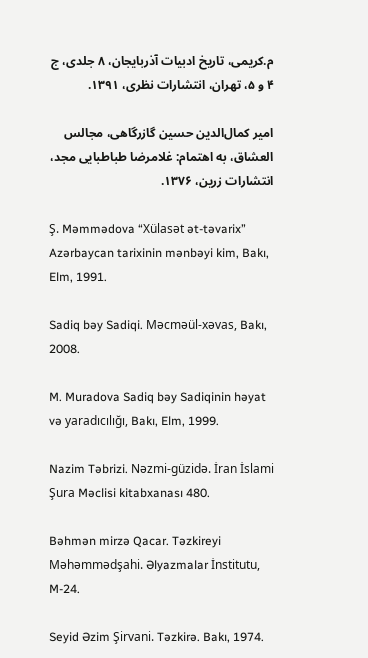م.کریمی، تاریخ ادبیات آذربایجان، ۸ جلدی، ج ۴ و ۵، تهران، انتشارات نظری، ۱۳۹۱.

امیر کمال‌الدین حسین گازرگاهی، مجالس العشاق، به اهتمام: غلامرضا طباطبایی مجد، انتشارات زرین، ۱۳۷۶.

Ş. Məmmədova “Xülasət ət-təvarix” Azərbaycan tarixinin mənbəyi kim, Bakı, Elm, 1991.

Sadiq bəy Sadiqi. Məcməül-xəvas, Bakı, 2008.

M. Muradova Sadiq bəy Sadiqinin həyat və yaradıcılığı, Bakı, Elm, 1999.

Nazim Təbrizi. Nəzmi-güzidə. İran İslami Şura Məclisi kitabxanası 480.

Bəhmən mirzə Qacar. Təzkireyi Məhəmmədşahi. Əlyazmalar İnstitutu, M-24.

Seyid Əzim Şirvani. Təzkirə. Bakı, 1974.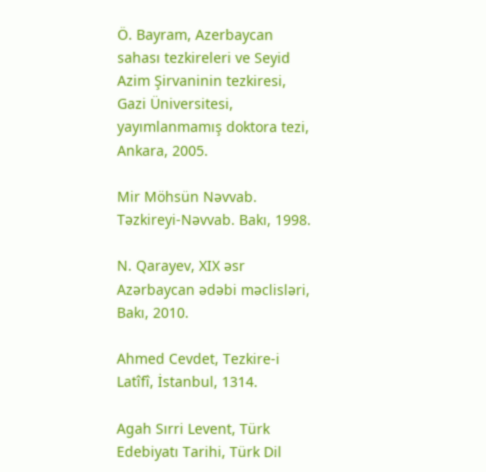Ö. Bayram, Azerbaycan sahası tezkireleri ve Seyid Azim Şirvaninin tezkiresi, Gazi Üniversitesi, yayımlanmamış doktora tezi, Ankara, 2005.

Mir Möhsün Nəvvab. Təzkireyi-Nəvvab. Bakı, 1998.

N. Qarayev, XIX əsr Azərbaycan ədəbi məclisləri, Bakı, 2010.

Ahmed Cevdet, Tezkire-i Latîfî, İstanbul, 1314.

Agah Sırri Levent, Türk Edebiyatı Tarihi, Türk Dil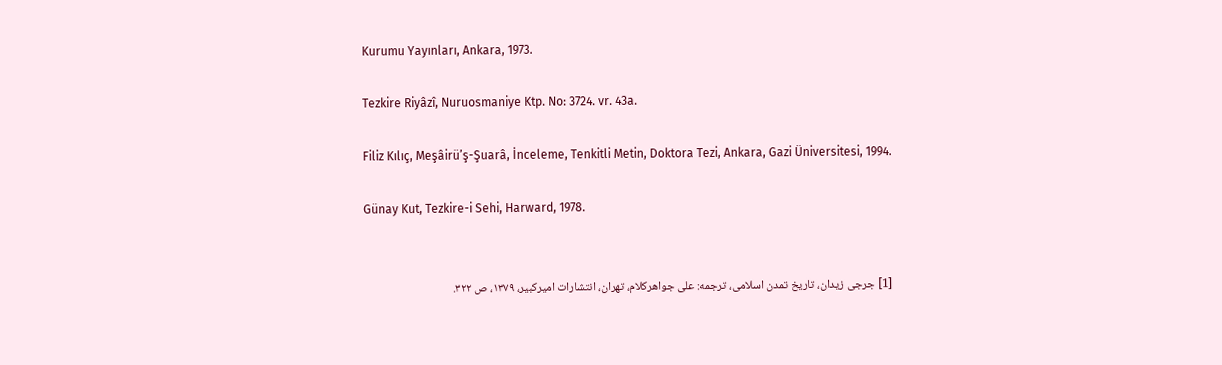Kurumu Yayınları, Ankara, 1973.

Tezkire Riyâzî, Nuruosmaniye Ktp. No: 3724. vr. 43a.

Filiz Kılıç, Meşâirü’ş-Şuarâ, İnceleme, Tenkitli Metin, Doktora Tezi, Ankara, Gazi Üniversitesi, 1994.

Günay Kut, Tezkire-i Sehi, Harward, 1978.


[1] جرجی زیدان، تاریخ تمدن اسلامی، ترجمه: علی جواهرکلام، تهران، انتشارات امیرکبیر، ۱۳۷۹، ص ۳۲۲.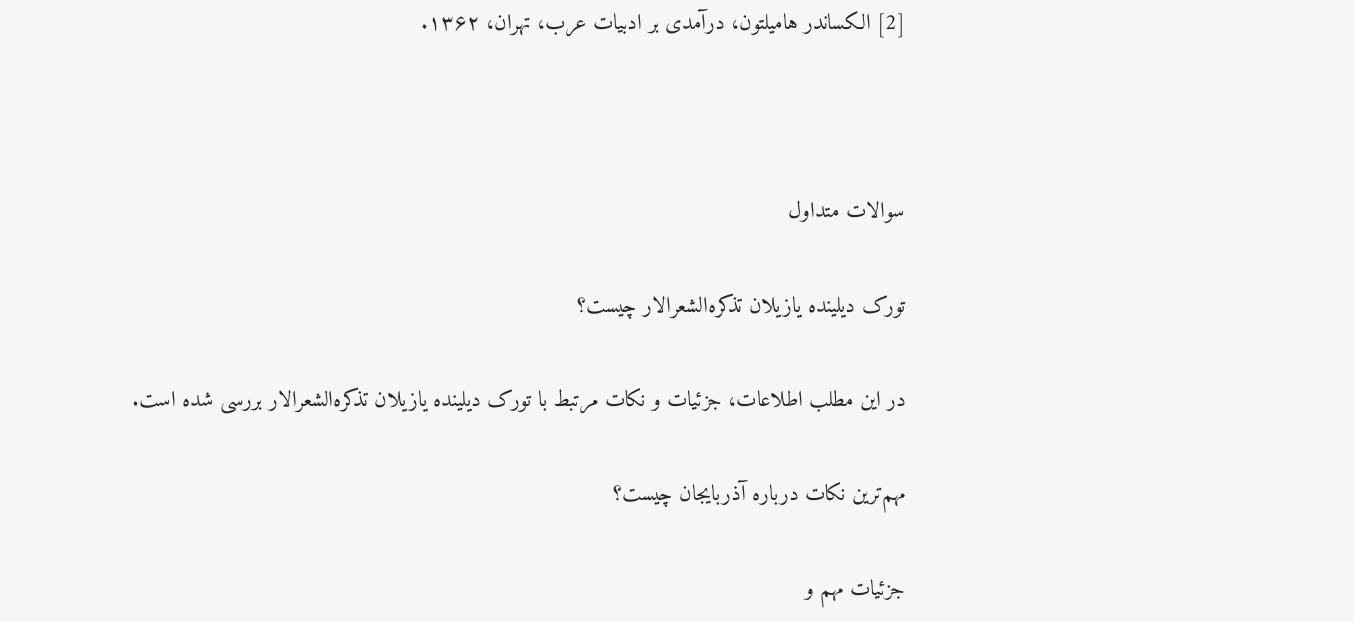[2] الکساندر هامیلتون، درآمدی بر ادبیات عرب، تهران، ۱۳۶۲.



سوالات متداول

تورک دیلینده یازیلان تذکره‌الشعرالار چیست؟

در این مطلب اطلاعات، جزئیات و نکات مرتبط با تورک دیلینده یازیلان تذکره‌الشعرالار بررسی شده است.

مهم‌ترین نکات درباره آذربایجان چیست؟

جزئیات مهم و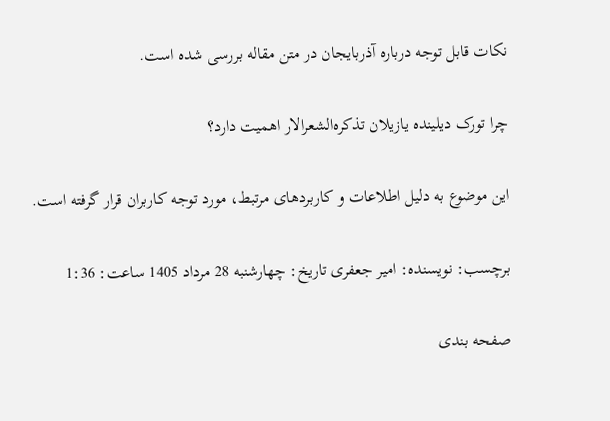نکات قابل توجه درباره آذربایجان در متن مقاله بررسی شده است.

چرا تورک دیلینده یازیلان تذکره‌الشعرالار اهمیت دارد؟

این موضوع به دلیل اطلاعات و کاربردهای مرتبط، مورد توجه کاربران قرار گرفته است.

برچسب: نویسنده: امیر جعفری تاريخ: چهارشنبه 28 مرداد 1405 ساعت: 1:36

صفحه بندی